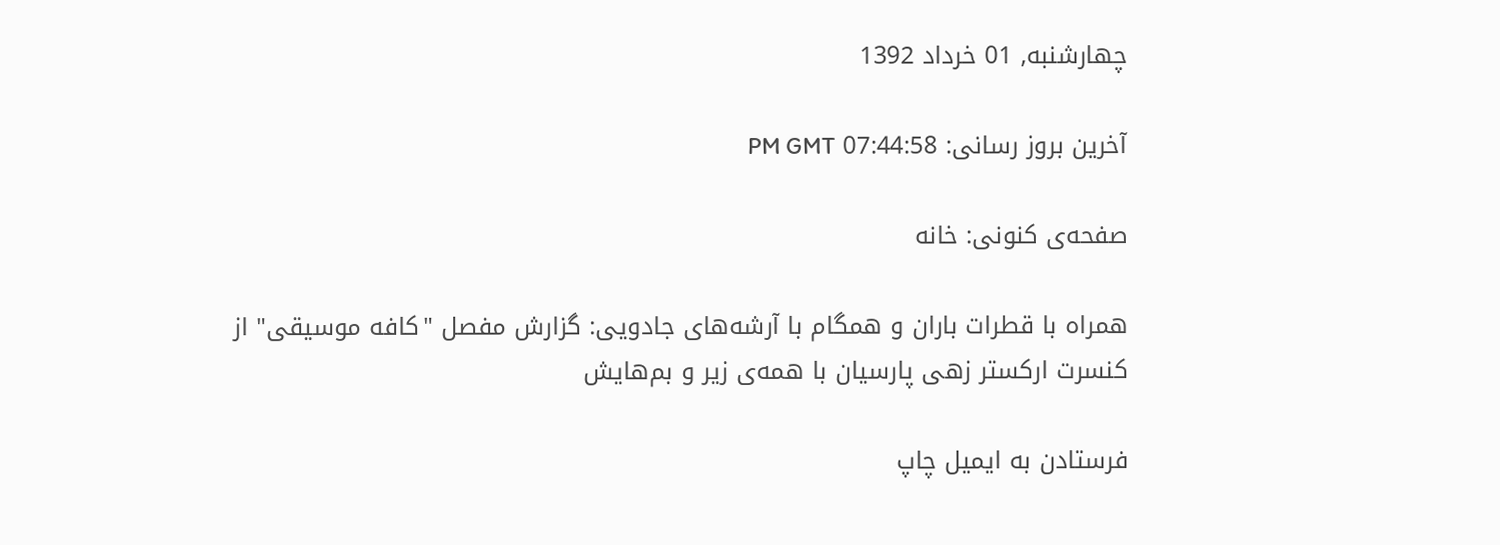چهارشنبه, 01 خرداد 1392

آخرین بروز رسانی: 07:44:58 PM GMT

صفحه‌ی کنونی: خانه

همراه با قطرات باران و همگام با آرشه‌های جادویی: گزارش مفصل "کافه موسیقی" از کنسرت ارکستر زهی پارسیان با همه‌ی زیر و بم‌هایش

فرستادن به ایمیل چاپ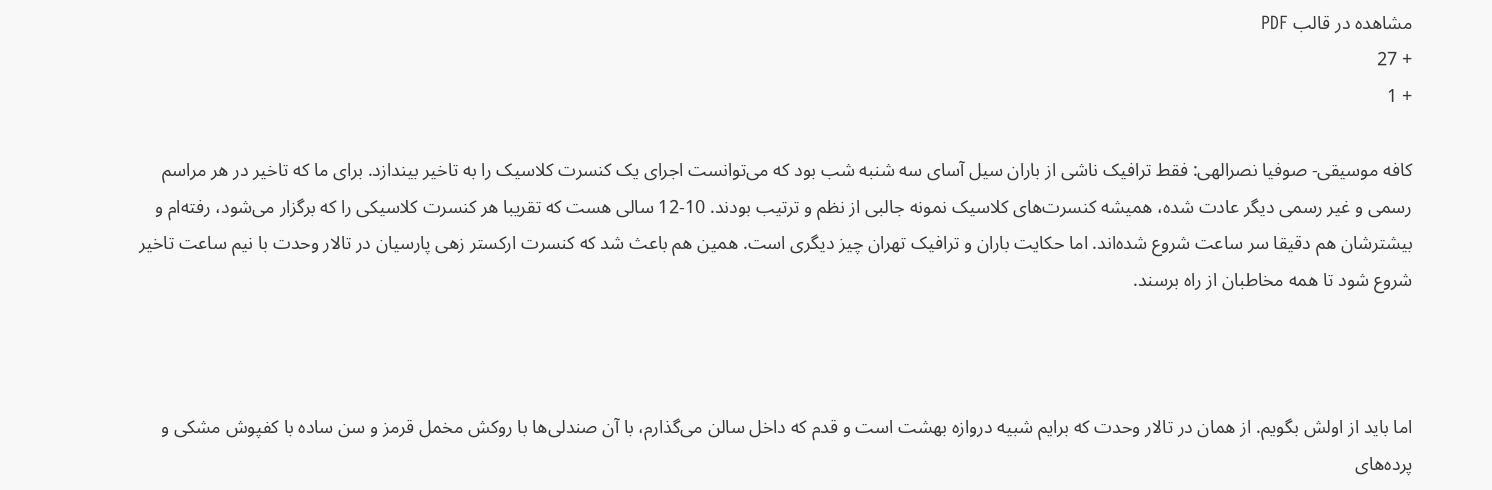مشاهده در قالب PDF
+ 27
+ 1

کافه موسیقی- صوفیا نصرالهی: فقط ترافیک ناشی از باران سیل آسای سه شنبه شب بود که می‌توانست اجرای یک کنسرت کلاسیک را به تاخیر بیندازد. برای ما که تاخیر در هر مراسم رسمی و غیر رسمی دیگر عادت شده، همیشه کنسرت‌های کلاسیک نمونه جالبی از نظم و ترتیب بودند. 10-12 سالی هست که تقریبا هر کنسرت کلاسیکی را که برگزار می‌شود، رفته‌ام و بیشترشان هم دقیقا سر ساعت شروع شده‌اند. اما حکایت باران و ترافیک تهران چیز دیگری است. همین هم باعث شد که کنسرت ارکستر زهی پارسیان در تالار وحدت با نیم ساعت تاخیر شروع شود تا همه مخاطبان از راه برسند.



اما باید از اولش بگویم. از همان در تالار وحدت که برایم شبیه دروازه بهشت است و قدم که داخل سالن می‌گذارم، با آن صندلی‌ها با روکش مخمل قرمز و سن ساده با کفپوش مشکی و پرده‌های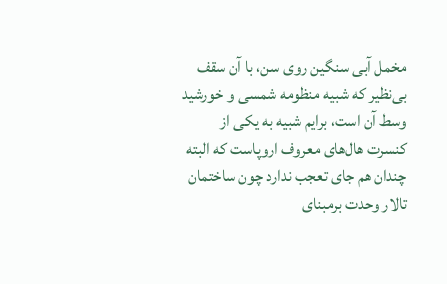مخمل آبی سنگین روی سن، با آن سقف بی‌نظیر که شبیه منظومه شمسی و خورشید وسط آن است، برایم شبیه به یکی از کنسرت‌ هال‌های معروف اروپاست که البته چندان هم جای تعجب ندارد چون ساختمان تالار وحدت برمبنای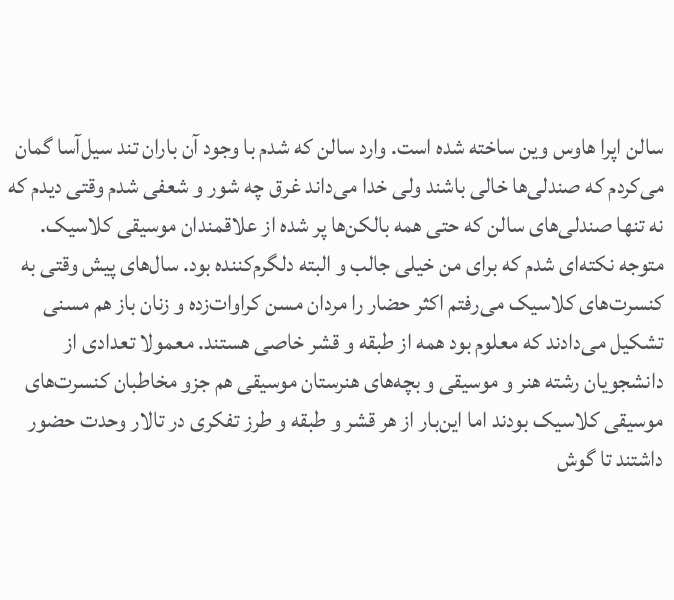سالن اپرا هاوس وین ساخته شده است. وارد سالن که شدم با وجود آن باران تند سیل‌آسا گمان می‌کردم که صندلی‌ها خالی باشند ولی خدا می‌داند غرق چه شور و شعفی شدم وقتی دیدم که نه تنها صندلی‌های سالن که حتی همه بالکن‌ها پر شده از علاقمندان موسیقی کلاسیک. متوجه نکته‌ای شدم که برای من خیلی جالب و البته دلگرم‌کننده بود. سال‌های پیش وقتی به کنسرت‌های کلاسیک می‌رفتم اکثر حضار را مردان مسن کراوات‌زده و زنان باز هم مسنی تشکیل می‌دادند که معلوم بود همه از طبقه و قشر خاصی هستند. معمولا تعدادی از دانشجویان رشته هنر و موسیقی و بچه‌های هنرستان موسیقی هم جزو مخاطبان کنسرت‌های موسیقی کلاسیک بودند اما این‌بار از هر قشر و طبقه و طرز تفکری در تالار وحدت حضور داشتند تا گوش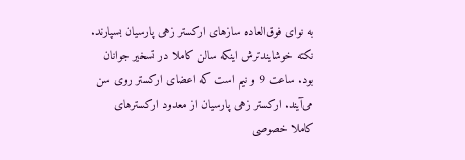به نوای فوق‌العاده سازهای ارکستر زهی پارسیان بسپارند. نکته خوشایندترش اینکه سالن کاملا در تسخیر جوانان بود. ساعت 9 و نیم است که اعضای ارکستر روی سن می‌آیند. ارکستر زهی پارسیان از معدود ارکسترهای کاملا خصوصی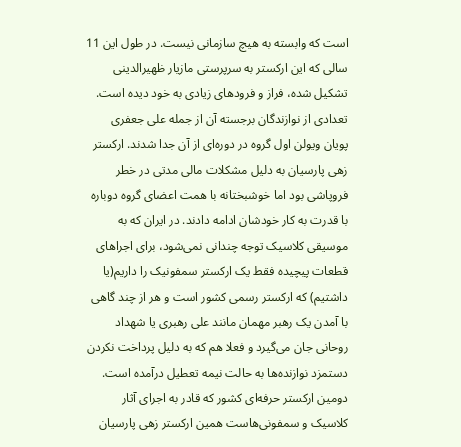است که وابسته به هیچ سازمانی نیست. در طول این 11 سالی که این ارکستر به سرپرستی مازیار ظهیر‌الدینی تشکیل شده، فراز و فرودهای زیادی به خود دیده است. تعدادی از نوازندگان برجسته آن از جمله علی جعفری پویان ویولن اول گروه در دوره‌ای از آن جدا شدند. ارکستر زهی پارسیان به دلیل مشکلات مالی مدتی در خطر فروپاشی بود اما خوشبختانه با همت اعضای گروه دوباره با قدرت به کار خودشان ادامه دادند. در ایران که به موسیقی کلاسیک توجه چندانی نمی‌شود، برای اجراهای قطعات پیچیده فقط یک ارکستر سمفونیک را داریم(یا داشتیم) که ارکستر رسمی کشور است و هر از چند گاهی با آمدن یک رهبر مهمان مانند علی رهبری یا شهداد روحانی جان می‌گیرد و فعلا هم که به دلیل پرداخت نکردن دستمزد نوازنده‌ها به حالت نیمه تعطیل درآمده است. دومین ارکستر حرفه‌ای کشور که قادر به اجرای آثار کلاسیک و سمفونی‌هاست همین ارکستر زهی پارسیان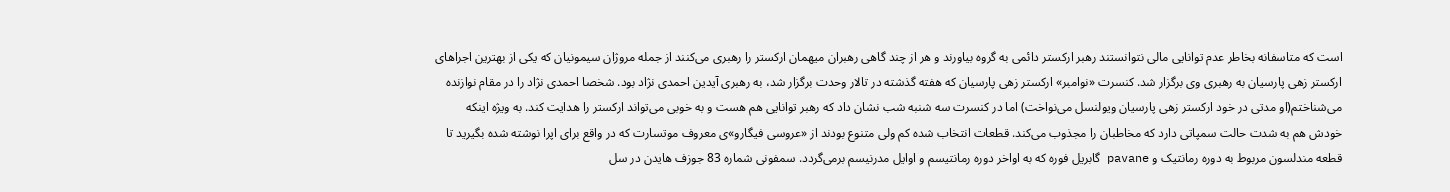است که متاسفانه بخاطر عدم توانایی مالی نتوانستند رهبر ارکستر دائمی به گروه بیاورند و هر از چند گاهی رهبران میهمان ارکستر را رهبری می‌کنند از جمله مروژان سیمونیان که یکی از بهترین اجراهای ارکستر زهی پارسیان به رهبری وی برگزار شد. کنسرت «نوامبر» ارکستر زهی پارسیان که هفته گذشته در تالار وحدت برگزار شد، به رهبری آیدین احمدی نژاد بود. شخصا احمدی نژاد را در مقام نوازنده می‌شناختم(او مدتی در خود ارکستر زهی پارسیان ویولنسل می‌نواخت) اما در کنسرت سه شنبه شب نشان داد که رهبر توانایی هم هست و به خوبی می‌تواند ارکستر را هدایت کند. به ویژه اینکه خودش هم به شدت حالت سمپاتی دارد که مخاطبان را مجذوب می‌کند. قطعات انتخاب شده کم ولی متنوع بودند از «عروسی فیگارو»ی معروف موتسارت که در واقع برای اپرا نوشته شده بگیرید تا قطعه مندلسون مربوط به دوره رمانتیک و pavane گابریل فوره که به اواخر دوره رمانتیسم و اوایل مدرنیسم برمی‌گردد. سمفونی شماره 83 جوزف هایدن در سل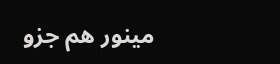مینور هم جزو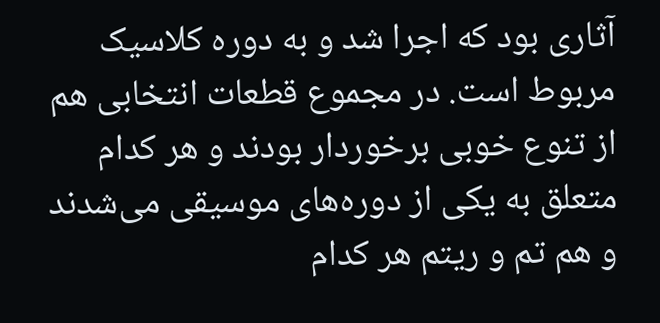آثاری بود که اجرا شد و به دوره کلاسیک مربوط است. در مجموع قطعات انتخابی هم از تنوع خوبی برخوردار بودند و هر کدام متعلق به یکی از دوره‌های موسیقی می‌شدند و هم تم و ریتم هر کدام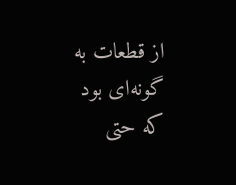از قطعات به گونه‌ای بود که حتی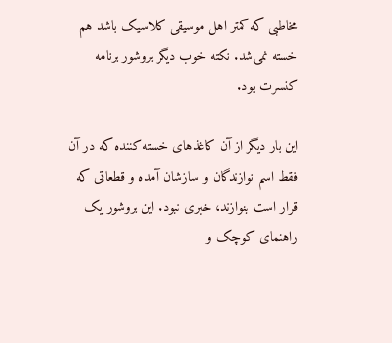مخاطبی که کمتر اهل موسیقی کلاسیک باشد هم خسته نمی‌شد. نکته خوب دیگر بروشور برنامه کنسرت بود.

این بار دیگر از آن کاغذهای خسته کننده که در آن فقط اسم نوازندگان و سازشان آمده و قطعاتی که قرار است بنوازند، خبری نبود. این بروشور یک راهنمای کوچک و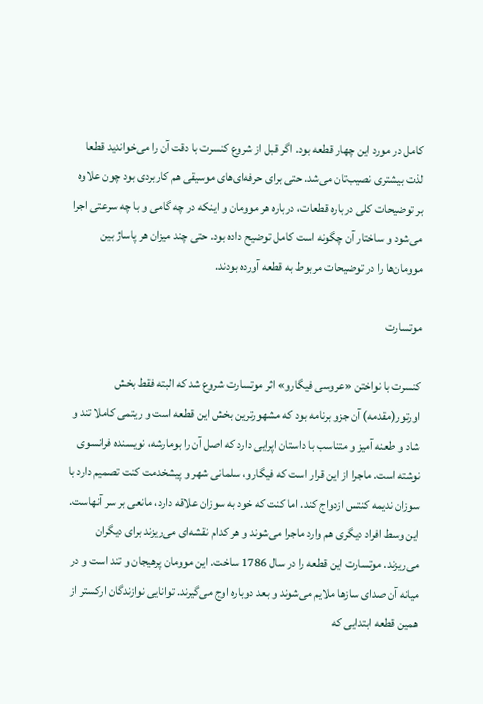کامل در مورد این چهار قطعه بود. اگر قبل از شروع کنسرت با دقت آن را می‌خواندید قطعا لذت بیشتری نصیب‌تان می‌شد. حتی برای حرفه‌ای‌های موسیقی هم کاربردی بود چون علاوه بر توضیحات کلی درباره قطعات، درباره هر موومان و اینکه در چه گامی و با چه سرعتی اجرا می‌شود و ساختار آن چگونه است کامل توضیح داده بود. حتی چند میزان هر پاساژ بین موومان‌ها را در توضیحات مربوط به قطعه آورده بودند.

موتسارت

کنسرت با نواختن «عروسی فیگارو» اثر موتسارت شروع شد که البته فقط بخش اورتور(مقدمه) آن جزو برنامه بود که مشهورترین بخش این قطعه است و ریتمی کاملا تند و شاد و طعنه آمیز و متناسب با داستان اپرایی دارد که اصل آن را بومارشه، نویسنده فرانسوی نوشته است. ماجرا از این قرار است که فیگارو، سلمانی شهر و پیشخدمت کنت تصمیم دارد با سوزان ندیمه کنتس ازدواج کند. اما کنت که خود به سوزان علاقه دارد، مانعی بر سر آنهاست. این وسط افراد دیگری هم وارد ماجرا می‌شوند و هر کدام نقشه‌ای می‌ریزند برای دیگران می‌ریزند. موتسارت این قطعه را در سال 1786 ساخت. این موومان پرهیجان و تند است و در میانه آن صدای سازها ملایم می‌شوند و بعد دوباره اوج می‌گیرند. توانایی نوازندگان ارکستر از همین قطعه ابتدایی که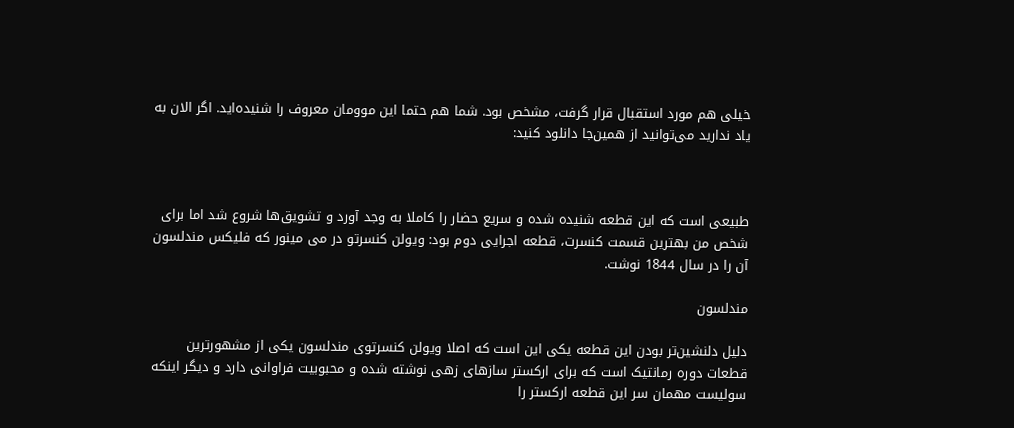خیلی هم مورد استقبال قرار گرفت، مشخص بود. شما هم حتما این موومان معروف را شنیده‌اید. اگر الان به یاد ندارید می‌توانید از همین‌جا دانلود کنید:



طبیعی است که این قطعه شنیده شده و سریع حضار را کاملا به وجد آورد و تشویق‌ها شروع شد اما برای شخص من بهترین قسمت کنسرت، قطعه اجرایی دوم بود: ویولن کنسرتو در می مینور که فلیکس مندلسون آن را در سال 1844 نوشت.

مندلسون

دلیل دلنشین‌تر بودن این قطعه یکی این است که اصلا ویولن کنسرتوی مندلسون یکی از مشهورترین قطعات دوره رمانتیک است که برای ارکستر سازهای زهی نوشته شده و محبوبیت فراوانی دارد و دیگر اینکه سولیست مهمان سر این قطعه ارکستر را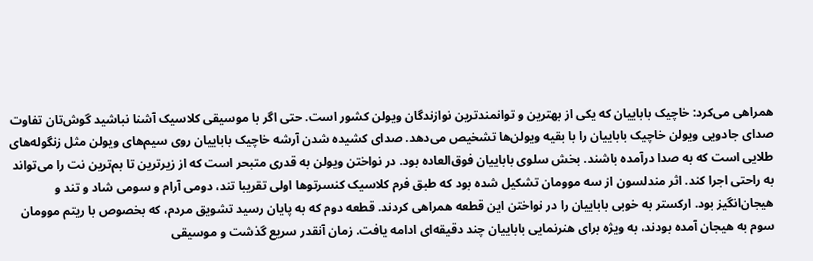همراهی می‌کرد: خاچیک باباییان که یکی از بهترین و توانمندترین نوازندگان ویولن کشور است. حتی اگر با موسیقی کلاسیک آشنا نباشید گوش‌تان تفاوت صدای جادویی ویولن خاچیک باباییان را با بقیه ویولن‌ها تشخیص می‌دهد. صدای کشیده شدن آرشه خاچیک باباییان روی سیم‌های ویولن مثل زنگوله‌های طلایی است که به صدا درآمده باشند. بخش سلوی باباییان فوق‌العاده بود. در نواختن ویولن به قدری متبحر است که از زیرترین تا بم‌ترین نت را می‌تواند به راحتی اجرا کند. اثر مندلسون از سه موومان تشکیل شده بود که طبق فرم کلاسیک کنسرتوها اولی تقریبا تند، دومی آرام و سومی شاد و تند و هیجان‌انگیز بود. ارکستر به خوبی باباییان را در نواختن این قطعه همراهی کردند. قطعه دوم که به پایان رسید تشویق مردم، که بخصوص با ریتم موومان سوم به هیجان آمده بودند، به ویژه برای هنرنمایی باباییان چند دقیقه‌ای ادامه یافت. زمان آنقدر سریع گذشت و موسیقی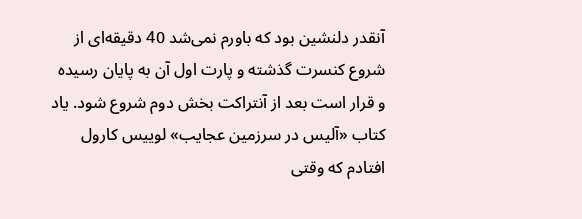آنقدر دلنشین بود که باورم نمی‌شد 40 دقیقه‌ای از شروع کنسرت گذشته و پارت اول آن به پایان رسیده و قرار است بعد از آنتراکت بخش دوم شروع شود. یاد کتاب «آلیس در سرزمین عجایب» لوییس کارول افتادم که وقتی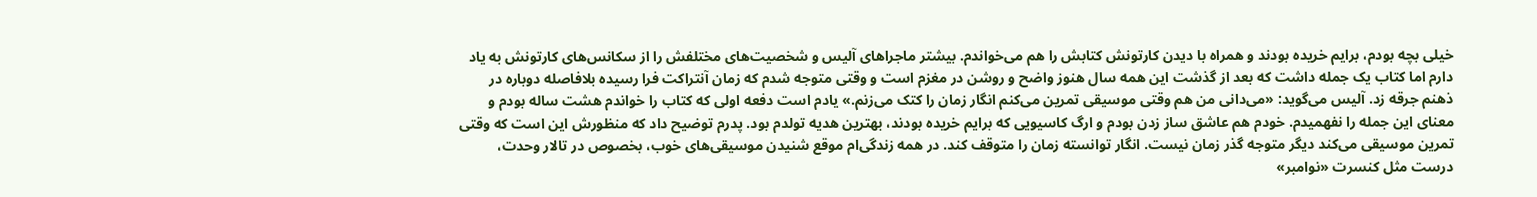خیلی بچه بودم، برایم خریده بودند و همراه با دیدن کارتونش کتابش را هم می‌خواندم. بیشتر ماجراهای آلیس و شخصیت‌های مختلفش را از سکانس‌های کارتونش به یاد دارم اما کتاب یک جمله داشت که بعد از گذشت این همه سال هنوز واضح و روشن در مغزم است و وقتی متوجه شدم که زمان آنتراکت فرا رسیده بلافاصله دوباره در ذهنم جرقه زد. آلیس می‌گوید: «می‌دانی من هم وقتی موسیقی تمرین می‌کنم انگار زمان را کتک می‌زنم.» یادم است دفعه اولی که کتاب را خواندم هشت ساله بودم و معنای این جمله را نفهمیدم. خودم هم عاشق ساز زدن بودم و ارگ کاسیویی که برایم خریده بودند، بهترین هدیه تولدم بود. پدرم توضیح داد که منظورش این است که وقتی تمرین موسیقی می‌کند دیگر متوجه گذر زمان نیست. انگار توانسته زمان را متوقف کند. در همه زندگی‌ام موقع شنیدن موسیقی‌های خوب، بخصوص در تالار وحدت، درست مثل کنسرت «نوامبر»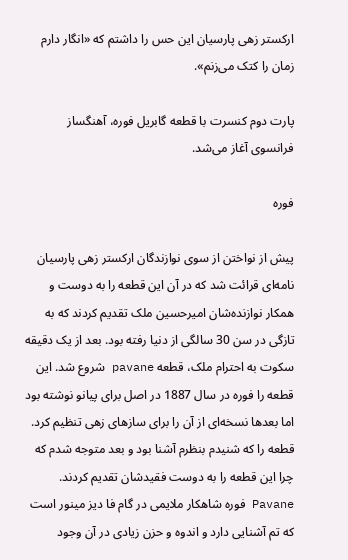ارکستر زهی پارسیان این حس را داشتم که «انگار دارم زمان را کتک می‌زنم».

پارت دوم کنسرت با قطعه گابریل فوره، آهنگساز فرانسوی آغاز می‌شد.

فوره

پیش از نواختن از سوی نوازندگان ارکستر زهی پارسیان نامه‌ای قرائت شد که در آن این قطعه را به دوست و همکار نوازنده‌شان امیرحسین ملک تقدیم کردند که به تازگی در سن 30 سالگی از دنیا رفته بود. بعد از یک دقیقه سکوت به احترام ملک، قطعه pavane شروع شد. این قطعه را فوره در سال 1887 در اصل برای پیانو نوشته بود اما بعدها نسخه‌ای از آن را برای سازهای زهی تنظیم کرد. قطعه را که شنیدم بنظرم آشنا بود و بعد متوجه شدم که چرا این قطعه را به دوست فقیدشان تقدیم کردند. Pavane فوره شاهکار ملایمی در گام فا دیز مینور است که تم آشنایی دارد و اندوه و حزن زیادی در آن وجود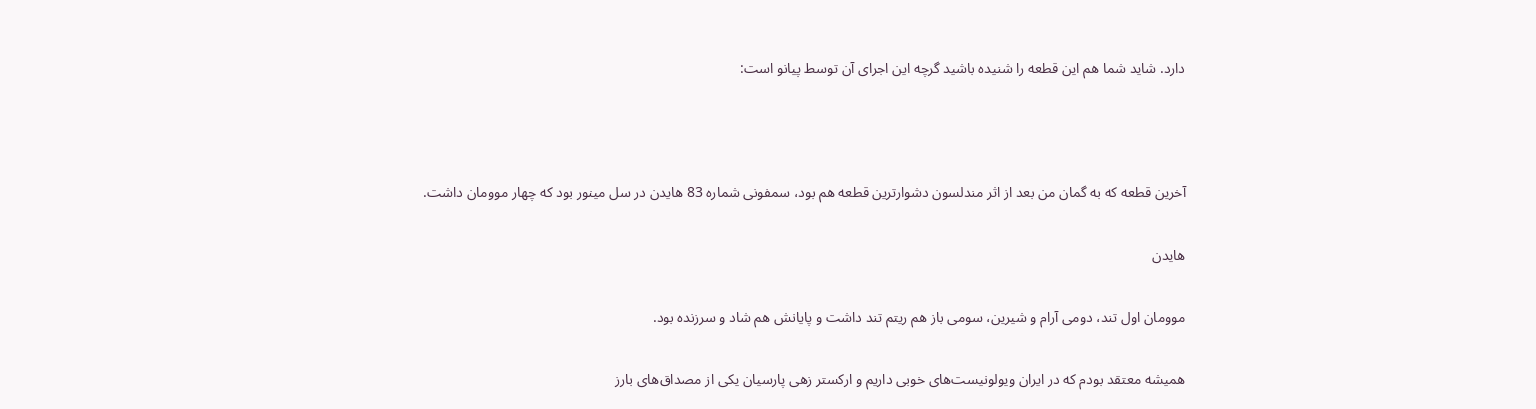دارد. شاید شما هم این قطعه را شنیده باشید گرچه این اجرای آن توسط پیانو است:



آخرین قطعه که به گمان من بعد از اثر مندلسون دشوارترین قطعه هم بود، سمفونی شماره 83 هایدن در سل مینور بود که چهار موومان داشت.

هایدن

موومان اول تند، دومی آرام و شیرین، سومی باز هم ریتم تند داشت و پایانش هم شاد و سرزنده بود.

همیشه معتقد بودم که در ایران ویولونیست‌های خوبی داریم و ارکستر زهی پارسیان یکی از مصداق‌های بارز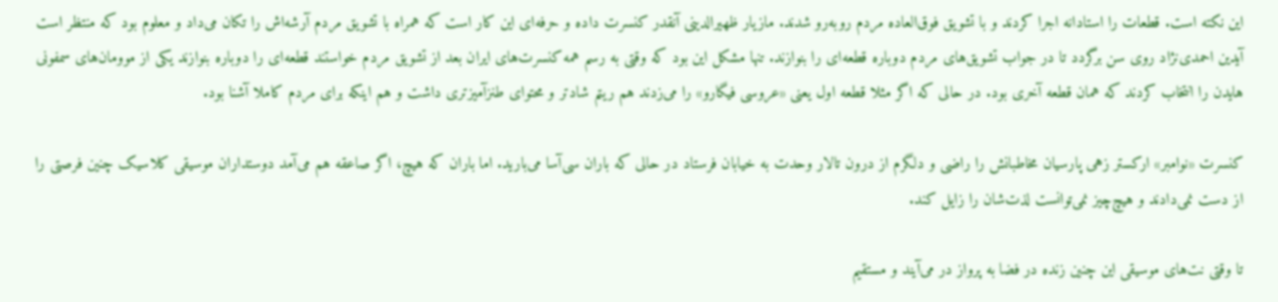این نکته است. قطعات را استادانه اجرا کردند و با تشویق فوق‌العاده مردم روبه‌رو شدند. مازیار ظهیرالدینی آنقدر کنسرت داده و حرفه‌ای این کار است که همراه با تشویق مردم آرشه‌اش را تکان می‌داد و معلوم بود که منتظر است آیدین احمدی‌نژاد روی سن برگردد تا در جواب تشویق‌های مردم دوباره قطعه‌ای را بنوازند. تنها مشکل این بود که وقتی به رسم همه کنسرت‌های ایران بعد از تشویق مردم خواستند قطعه‌ای را دوباره بنوازند یکی از موومان‌های سمفونی هایدن را انتخاب کردند که همان قطعه آخری بود. در حالی که اگر مثلا قطعه اول یعنی «عروسی فیگارو» را می‌زدند هم ریتم شادتر و محتوای طنزآمیزتری داشت و هم اینکه برای مردم کاملا آشنا بود.

کنسرت «نوامبر» ارکستر زهی پارسیان مخاطبانش را راضی و دلگرم از درون تالار وحدت به خیابان فرستاد در حالی که باران سی‌آسا می‌بارید. اما باران که هیچ، اگر صاعقه هم می‌آمد دوستداران موسیقی کلاسیک چنین فرصتی را از دست نمی‌دادند و هیچ‌چیز نمی‌توانست لذت‌شان را زایل کند.

تا وقتی نت‌های موسیقی این چنین زنده در فضا به پرواز در می‌آیند و مستقیم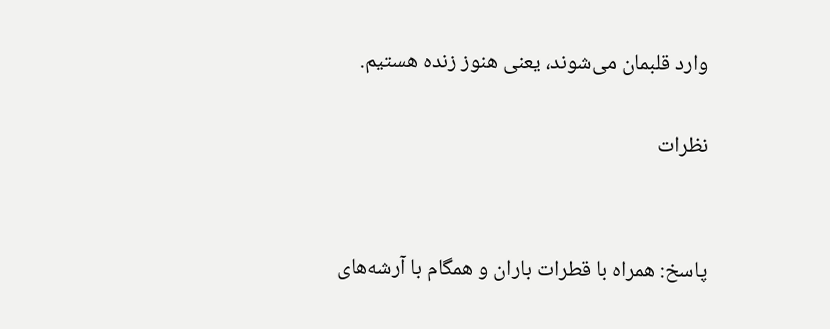وارد قلبمان می‌شوند، یعنی هنوز زنده هستیم.

نظرات


پاسخ: همراه با قطرات باران و همگام با آرشه‌های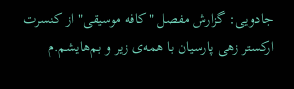جادویی: گزارش مفصل "کافه موسیقی" از کنسرت ارکستر زهی پارسیان با همه‌ی زیر و بم‌هایشم.م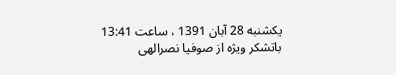یکشنبه 28 آبان 1391 ، ساعت 13:41
باتشکر ویژه از صوفیا نصرالهی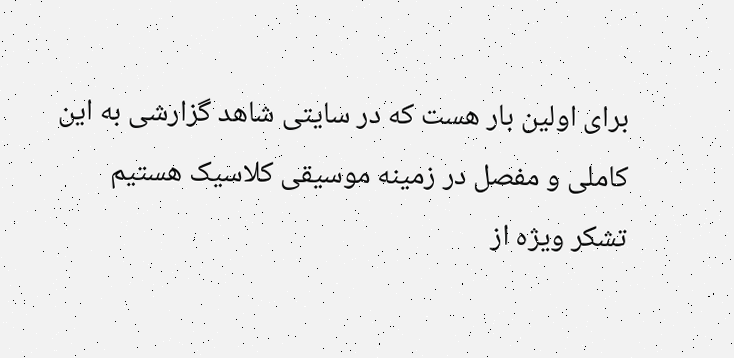برای اولین بار هست که در سایتی شاهد گزارشی به این کاملی و مفصل در زمینه موسیقی کلاسیک هستیم
تشکر ویژه از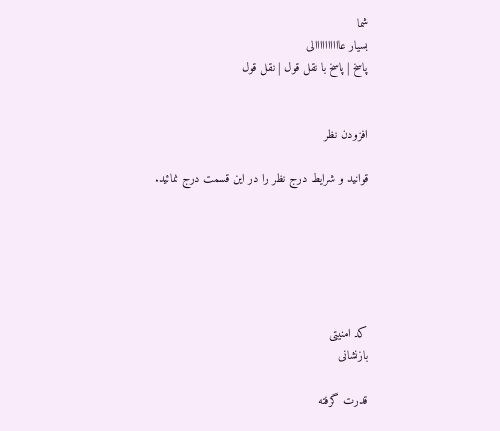شما
بسیار عاااااااااالی
پاسخ | پاسخ با نقل قول | نقل قول


افزودن نظر

قوانید و شرایط درج نظر را در این قسمت درج نمائید.






کد امنیتی
بازنشانی

قدرت گرفته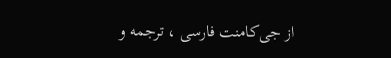از جی‌کامنت فارسی ، ترجمه و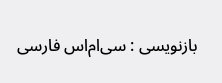بازنویسی : سی‌ام‌اس فارسی